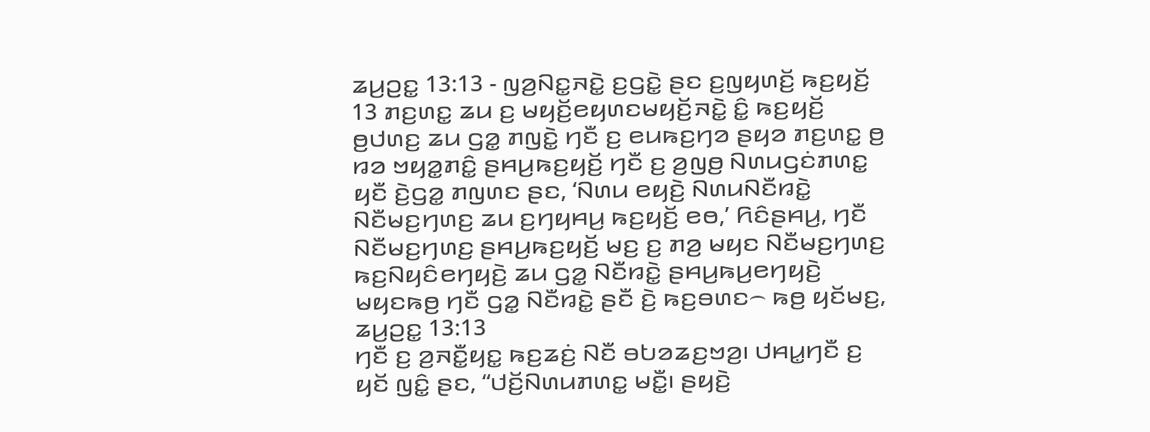ꤘꤣ꤬ꤑꤢ꤭ 13:13 - ꤜꤤ꤬ꤡꤢ꤭ꤏꤢꤧ꤭ ꤢ꤬ꤞꤢꤧ꤭ ꤔꤢ ꤢ꤬ꤜꤟꤛꤢꤩ꤬ ꤒꤢ꤬ꤟꤢꤩ꤬
13 ꤊꤢ꤬ꤛꤢ꤭ ꤘꤣ ꤢ꤬ ꤗꤟꤢꤩ꤬ꤕꤟꤛꤢꤗꤟꤢꤩ꤬ꤏꤢꤧ꤭ ꤢꤨ꤭ ꤒꤢ꤬ꤟꤢꤩ꤬ ꤥ꤬ꤓꤛꤢ꤬ ꤘꤣ ꤞꤤ꤭ ꤊꤜꤢꤧ꤭ ꤚꤢꤪ ꤢ꤬ ꤕꤣꤒꤢ꤬ꤚꤤ ꤔꤟꤤ ꤊꤢ꤬ꤛꤢ꤭ ꤥ꤬ ꤙꤤ ꤠꤟꤤ꤭ꤊꤢꤨ꤭ ꤔꤌꤣ꤬ꤒꤢ꤬ꤟꤢꤩ꤬ ꤚꤢꤪ ꤢ꤬ ꤤ꤬ꤜꤥ꤬ ꤡꤛꤣꤞꤢꤦꤊꤛꤢ꤭ ꤟꤢꤪ ꤢꤧ꤬ꤞꤤ꤭ ꤊꤜꤛꤢ ꤔꤢ, ‘ꤡꤛꤣ ꤕꤟꤢꤧ꤬ ꤡꤛꤣꤡꤢꤪꤙꤢꤧ꤭ ꤡꤢꤪꤗꤢ꤬ꤚꤛꤢ꤬ ꤘꤣ ꤢ꤬ꤚꤟꤌꤣ꤬ ꤒꤢ꤬ꤟꤢꤩ꤬ ꤕꤥ,’ ꤖꤢꤨꤔꤌꤣ꤬, ꤚꤢꤪ ꤡꤢꤪꤗꤢ꤬ꤚꤛꤢ꤬ ꤔꤌꤣ꤬ꤒꤢ꤬ꤟꤢꤩ꤬ ꤗꤢ꤬ ꤢ꤬ ꤊꤤ꤬ ꤗꤟꤢ ꤡꤢꤪꤗꤢ꤬ꤚꤛꤢ꤬ ꤒꤢ꤬ꤡꤟꤢꤨꤕꤚꤟꤢꤧ꤬ ꤘꤣ ꤞꤤ꤭ ꤡꤢꤪꤙꤢꤧ꤭ ꤔꤌꤣ꤬ꤒꤣ꤬ꤕꤚꤟꤢꤧ꤬ ꤗꤟꤢꤒꤥ꤬ ꤚꤢꤪ ꤞꤤ꤭ ꤡꤢꤪꤙꤢꤧ꤭ ꤔꤢꤪ ꤢꤧ꤬ ꤒꤢ꤬ꤋꤛꤢ꤮ ꤒꤥ꤬ ꤟꤢꤩꤗꤢ꤬,
ꤘꤣ꤬ꤑꤢ꤭ 13:13
ꤚꤢꤪ ꤢ꤬ ꤤ꤬ꤏꤢꤪ꤭ꤟꤢ꤭ ꤒꤢ꤬ꤘꤢꤦ꤬ ꤡꤢꤪ ꤋꤝꤤꤘꤢ꤬ꤠꤤ꤬꤯ ꤓꤌꤣ꤭ꤚꤢꤪ ꤢ꤬ ꤟꤢꤩ ꤜꤢꤨ꤭ ꤔꤢ, “ꤓꤢꤩ꤬ꤡꤛꤣꤊꤛꤢ꤭ ꤗꤢꤪ꤭꤯ ꤔꤟꤢꤧ꤬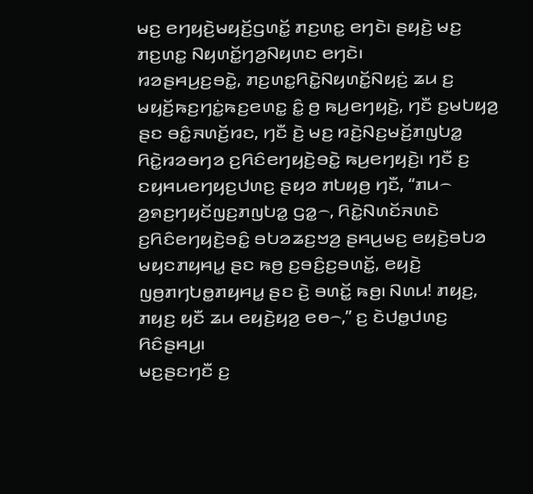ꤗꤢ꤬ ꤕꤚꤟꤢꤧ꤬ꤗꤟꤢꤩ꤬ꤞꤛꤢꤩ꤭ ꤊꤢ꤬ꤛꤢ꤭ ꤕꤚꤢꤧ꤯ ꤔꤟꤢꤧ꤬ ꤗꤢ꤬ ꤊꤢ꤬ꤛꤢ꤭ ꤡꤟꤛꤢꤩ꤭ꤚꤤ꤬ꤡꤟꤛꤢ ꤕꤚꤢꤧ꤯
ꤙꤤꤔꤌꤣ꤬ꤢ꤬ꤋꤢꤧ꤭, ꤊꤢ꤬ꤛꤢ꤭ꤖꤢꤧ꤭ꤡꤟꤛꤢꤩ꤭ꤡꤟꤢꤦ꤬ ꤘꤣ ꤢ꤬ ꤗꤟꤢꤩ꤬ꤒꤢ꤬ꤚꤢꤦ꤭ꤒꤢ꤬ꤕꤛꤢ꤭ ꤢꤨ꤭ ꤥ꤬ ꤒꤣ꤬ꤕꤚꤟꤢꤧ꤬, ꤚꤢꤪ ꤢ꤬ꤗꤝꤟꤤ꤬ ꤔꤢ ꤋꤢꤨ꤭ꤏꤛꤢꤩ꤬ꤙꤢ, ꤚꤢꤪ ꤢꤧ꤬ ꤗꤢ꤬ ꤙꤢꤧ꤬ꤡꤢ꤬ꤗꤢꤩ꤬ꤊꤜꤝꤤ꤭ ꤖꤢꤧ꤭ꤙꤤꤋꤚꤤ ꤢ꤬ꤖꤢꤨꤕꤚꤟꤢꤧ꤬ꤋꤢꤧ꤭ ꤒꤣ꤬ꤕꤚꤟꤢꤧ꤬꤯ ꤚꤢꤪ ꤢ꤬ ꤢꤟꤌꤣꤕꤚꤟꤢ꤬ꤓꤛꤢ꤬ ꤔꤟꤤ ꤊꤝꤟꤥ꤬ ꤚꤢꤪ, “ꤊꤣ꤮ ꤤ꤬ꤎꤢ꤬ꤚꤟꤢꤩꤜꤢ꤬ꤊꤜꤝꤤ꤭ ꤞꤤ꤭꤮, ꤖꤢꤧ꤭ꤡꤛꤢꤩꤏꤛꤢꤧ ꤢ꤬ꤖꤢꤨꤕꤚꤟꤢꤧ꤬ꤋꤢꤨ꤭ ꤋꤝꤤꤘꤢ꤬ꤠꤤ꤬ ꤔꤌꤣ꤬ꤗꤢ꤬ ꤕꤟꤢꤧ꤬ꤋꤝꤤ ꤗꤟꤢꤊꤟꤌꤣ꤭ ꤔꤢ ꤒꤥ꤬ ꤢ꤬ꤋꤢꤨ꤬ꤢ꤬ꤋꤛꤢꤩ꤭, ꤕꤟꤢꤧ꤬ ꤜꤥ꤬ꤊꤚꤝꤥ꤭ꤊꤟꤌꤣ꤭ ꤔꤢ ꤢꤧ꤬ ꤋꤛꤢꤩ꤭ ꤒꤥ꤬꤯ ꤡꤛꤣ! ꤊꤟꤢ꤬, ꤊꤟꤢ꤬ ꤟꤢꤪ ꤘꤣ ꤕꤟꤢꤧ꤬ꤟꤤ꤬ ꤕꤥ꤮,” ꤢ꤬ ꤢꤧꤓꤥ꤭ꤓꤛꤢ꤬ ꤖꤢꤨꤔꤌꤣ꤬꤯
ꤗꤢ꤬ꤔꤢꤚꤢꤪ ꤢ꤬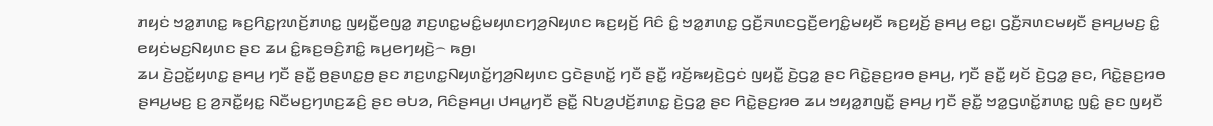ꤊꤟꤢꤦ ꤠꤤ꤭ꤊꤛꤢ꤭ ꤒꤢ꤬ꤖꤢ꤭ꤐꤛꤢꤩ꤬ꤊꤛꤢ꤭ ꤜꤟꤢꤪ꤭ꤕꤜꤤ꤭ ꤊꤢ꤬ꤛꤢ꤭ꤗꤢꤨ꤭ꤗꤟꤛꤢꤚꤤ꤬ꤡꤟꤛꤢ ꤒꤢ꤬ꤟꤢꤩ꤬ ꤖꤢꤨ ꤢꤨ꤭ ꤠꤤ꤭ꤊꤛꤢ꤭ ꤞꤢꤪ꤬ꤏꤛꤢꤞꤢꤪ꤬ꤕꤚꤢꤨ꤭ꤗꤟꤢꤪ ꤒꤢ꤬ꤟꤢꤩ꤬ ꤔꤌꤣ꤬ ꤕꤢ꤭꤯ ꤞꤢꤪ꤬ꤏꤛꤢꤗꤟꤢꤪ ꤔꤌꤣ꤬ꤗꤢ꤬ ꤢꤨ꤭ ꤕꤟꤢꤦꤗꤢ꤬ꤡꤟꤛꤢ ꤔꤢ ꤘꤣ ꤢꤨ꤭ꤒꤢ꤬ꤋꤢꤨ꤬ꤊꤢꤨ꤭ ꤒꤣ꤬ꤕꤚꤟꤢꤧ꤬꤮ ꤒꤥ꤬꤯
ꤘꤣ ꤢꤧ꤬ꤑꤢꤩ꤭ꤟꤛꤢ꤭ ꤔꤌꤣ꤬ ꤚꤢꤪ ꤔꤢꤪ꤭ ꤥ꤬ꤔꤛꤢ꤭ꤥ꤬ ꤔꤢ ꤊꤢ꤬ꤛꤢ꤭ꤡꤟꤛꤢꤩ꤭ꤚꤤ꤬ꤡꤟꤛꤢ ꤞꤢꤧꤔꤛꤢꤩ꤭ ꤚꤢꤪ ꤔꤢꤪ꤭ ꤙꤢꤩ꤬ꤒꤟꤢꤧ꤬ꤞꤢꤦ ꤜꤟꤢꤪ꤭ ꤢꤧ꤬ꤞꤤ꤭ ꤔꤢ ꤖꤢꤧ꤭ꤔꤢ꤬ꤙꤥ ꤔꤌꤣ꤬, ꤚꤢꤪ ꤔꤢꤪ꤭ ꤟꤢꤩ ꤢꤧ꤬ꤞꤤ꤭ ꤔꤢ, ꤖꤢꤧ꤭ꤔꤢ꤬ꤙꤥ ꤔꤌꤣ꤬ꤗꤢ꤬ ꤢ꤬ ꤤ꤬ꤏꤢꤪ꤭ꤟꤢ꤭ ꤡꤢꤪꤗꤢ꤬ꤚꤛꤢ꤬ꤘꤢꤨ꤬ ꤔꤢ ꤋꤝꤤ, ꤖꤢꤨꤔꤌꤣ꤬꤯ ꤓꤌꤣ꤭ꤚꤢꤪ ꤔꤢꤪ꤭ ꤡꤝꤤ꤬ꤓꤢꤩ꤬ꤊꤛꤢ꤭ ꤢꤧ꤬ꤞꤤ꤭ ꤔꤢ ꤖꤢꤧ꤭ꤔꤢ꤬ꤙꤥ ꤘꤣ ꤠꤟꤤ꤭ꤊꤜꤢꤪ꤭ ꤔꤌꤣ꤬ ꤚꤢꤪ ꤔꤢꤪ꤭ ꤠꤤ꤭ꤞꤛꤢꤩ꤭ꤊꤛꤢ꤭ ꤜꤢꤨ꤭ ꤔꤢ ꤜꤟꤢꤪ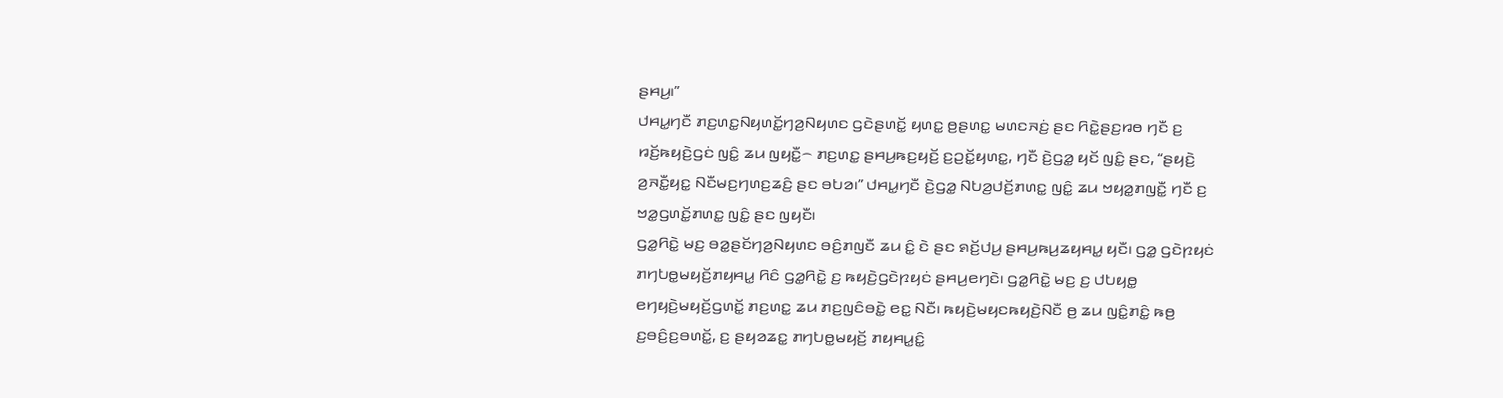ꤔꤌꤣ꤬꤯”
ꤓꤌꤣ꤭ꤚꤢꤪ ꤊꤢ꤬ꤛꤢ꤭ꤡꤟꤛꤢꤩ꤭ꤚꤤ꤬ꤡꤟꤛꤢ ꤞꤢꤧꤔꤛꤢꤩ꤭ ꤟꤛꤢ꤭ ꤥ꤬ꤔꤛꤢ꤭ ꤗꤛꤢꤏꤢꤦ꤬ ꤔꤢ ꤖꤢꤧ꤭ꤔꤢ꤬ꤙꤥ ꤚꤢꤪ ꤢ꤬ ꤙꤢꤩ꤬ꤒꤟꤢꤧ꤬ꤞꤢꤦ ꤜꤢꤨ꤭ ꤘꤣ ꤜꤟꤢꤪ꤭꤮ ꤊꤢ꤬ꤛꤢ꤭ ꤔꤌꤣ꤬ꤒꤢ꤬ꤟꤢꤩ꤬ ꤢ꤬ꤑꤢꤩ꤭ꤟꤛꤢ꤭, ꤚꤢꤪ ꤢꤧ꤬ꤞꤤ꤭ ꤟꤢꤩ ꤜꤢꤨ꤭ ꤔꤢ, “ꤔꤟꤢꤧ꤬ ꤤ꤬ꤏꤢꤪ꤭ꤟꤢ꤭ ꤡꤢꤪꤗꤢ꤬ꤚꤛꤢ꤬ꤘꤢꤨ꤬ ꤔꤢ ꤋꤝꤤ꤯” ꤓꤌꤣ꤭ꤚꤢꤪ ꤢꤧ꤬ꤞꤤ꤭ ꤡꤝꤤ꤬ꤓꤢꤩ꤬ꤊꤛꤢ꤭ ꤜꤢꤨ꤭ ꤘꤣ ꤠꤟꤤ꤭ꤊꤜꤢꤪ꤭ ꤚꤢꤪ ꤢ꤬ ꤠꤤ꤭ꤞꤛꤢꤩ꤭ꤊꤛꤢ꤭ ꤜꤢꤨ꤭ ꤔꤢ ꤜꤟꤢꤪ꤯
ꤞꤤ꤭ꤖꤢꤧ꤭ ꤗꤢ꤬ ꤋꤤ꤭ꤔꤢꤩꤚꤤ꤬ꤡꤟꤛꤢ ꤋꤢꤨ꤬ꤊꤜꤢꤪ ꤘꤣ ꤢꤨ꤭ ꤢꤧ ꤔꤢ ꤎꤢꤩ꤬ꤓꤣ꤬ ꤔꤌꤣ꤬ꤒꤣ꤬ꤘꤟꤌꤣ꤭ ꤟꤢꤪ꤯ ꤞꤤ꤭ ꤞꤢꤧꤐꤟꤢꤦ ꤊꤚꤝꤥ꤭ꤗꤟꤢꤩ꤬ꤊꤟꤌꤣ꤭ ꤖꤢꤨ ꤞꤤ꤭ꤖꤢꤧ꤭ ꤢ꤬ ꤒꤟꤢꤧ꤬ꤞꤢꤧꤐꤟꤢꤦ ꤔꤌꤣ꤬ꤕꤚꤢꤧ꤯ ꤞꤤ꤭ꤖꤢꤧ꤭ ꤗꤢ꤬ ꤢ꤬ ꤓꤝꤟꤥ꤭ ꤕꤚꤟꤢꤧ꤬ꤗꤟꤢꤩ꤬ꤞꤛꤢꤩ꤭ ꤊꤢ꤬ꤛꤢ꤭ ꤘꤣ ꤊꤢ꤬ꤜꤢꤨꤋꤢꤧ꤭ ꤕꤢ꤭ ꤡꤢꤪ꤯ ꤒꤟꤢꤧ꤬ꤗꤟꤢꤒꤟꤢꤧ꤬ꤡꤢꤪ ꤥ꤬ ꤘꤣ ꤜꤢꤨ꤭ꤊꤢꤨ꤭ ꤒꤥ꤬ ꤢ꤬ꤋꤢꤨ꤬ꤢ꤬ꤋꤛꤢꤩ꤭, ꤢ꤬ ꤔꤟꤤꤘꤢ꤭ ꤊꤚꤝꤥ꤭ꤗꤟꤢꤩ꤬ ꤊꤟꤌꤣ꤭ꤢꤨ꤭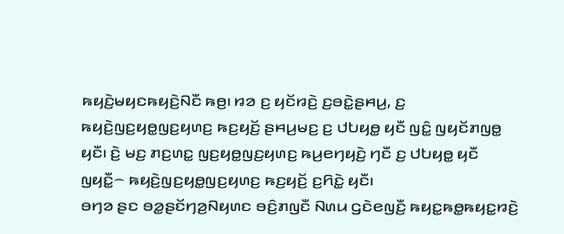ꤒꤟꤢꤧ꤬ꤗꤟꤢꤒꤟꤢꤧ꤬ꤡꤢꤪ ꤒꤥ꤬꤯ ꤙꤤ ꤢ꤬ ꤟꤢꤩꤙꤢꤧ꤬ ꤢ꤬ꤋꤢꤧ꤭ꤔꤌꤣ꤬, ꤢ꤬ ꤒꤟꤢꤧ꤬ꤜꤢ꤬ꤟꤥ꤭ꤜꤢ꤬ꤟꤛꤢ꤬ ꤒꤢ꤬ꤟꤢꤩ꤬ ꤔꤌꤣ꤬ꤗꤢ꤬ ꤢ꤬ ꤓꤝꤟꤥ꤭ ꤟꤢꤪ ꤜꤢꤨ꤭ ꤜꤟꤢꤩꤊꤜꤥ꤭ ꤟꤢꤪ꤯ ꤢꤧ꤬ ꤗꤢ꤬ ꤊꤢ꤬ꤛꤢ꤭ ꤜꤢ꤬ꤟꤥ꤭ꤜꤢ꤬ꤟꤛꤢ꤬ ꤒꤣ꤬ꤕꤚꤟꤢꤧ꤬ ꤚꤢꤪ ꤢ꤬ ꤓꤝꤟꤥ꤭ ꤟꤢꤪ ꤜꤟꤢꤪ꤭꤮ ꤒꤟꤢꤧ꤬ꤜꤢ꤬ꤟꤥ꤭ꤜꤢ꤬ꤟꤛꤢ꤬ ꤒꤢ꤬ꤟꤢꤩ꤬ ꤢ꤬ꤖꤢꤧ꤭ ꤟꤢꤪ꤯
ꤋꤚꤤ ꤔꤢ ꤋꤤ꤭ꤔꤢꤩꤚꤤ꤬ꤡꤟꤛꤢ ꤋꤢꤨ꤬ꤊꤜꤢꤪ ꤡꤛꤣ ꤞꤢꤧꤕꤜꤢꤪ꤬ ꤒꤟꤢ꤭ꤒꤥ꤭ꤒꤟꤢ꤭ꤙꤢꤧ꤬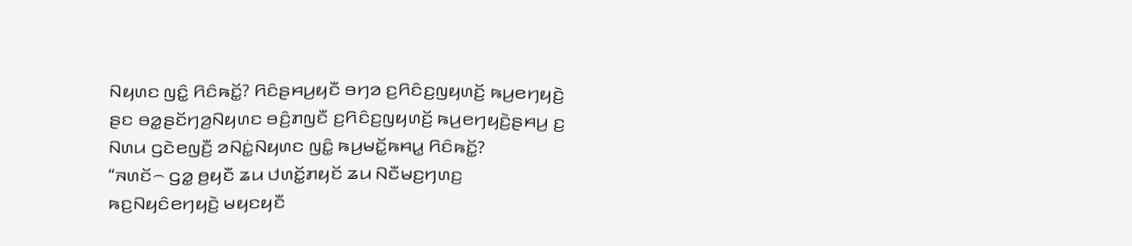ꤡꤟꤛꤢ ꤜꤢꤨ꤭ ꤖꤢꤨꤒꤢꤩ꤭? ꤖꤢꤨꤔꤌꤣ꤬ꤟꤢꤪ ꤋꤚꤤ ꤢ꤬ꤖꤢꤨꤢ꤬ꤜꤟꤛꤢꤩ꤬ ꤒꤣ꤬ꤕꤚꤟꤢꤧ꤬ ꤔꤢ ꤋꤤ꤭ꤔꤢꤩꤚꤤ꤬ꤡꤟꤛꤢ ꤋꤢꤨ꤬ꤊꤜꤢꤪ ꤢ꤬ꤖꤢꤨꤢ꤬ꤜꤟꤛꤢꤩ꤬ ꤒꤣ꤬ꤕꤚꤟꤢꤧ꤬ꤔꤌꤣ꤬ ꤢ꤬ ꤡꤛꤣ ꤞꤢꤧꤕꤜꤢꤪ꤬ ꤤꤡꤢꤦ꤭ꤡꤟꤛꤢ ꤜꤢꤨ꤭ ꤒꤣ꤬ꤗꤢꤩ꤭ꤒꤌꤣ꤭ ꤖꤢꤨꤒꤢꤩ꤭?
“ꤏꤛꤢꤩ꤮ ꤞꤤ꤭ ꤥ꤬ꤟꤢꤪ ꤘꤣ ꤓꤛꤢꤩ꤭ꤊꤟꤢꤩ ꤘꤣ ꤡꤢꤪꤗꤢ꤬ꤚꤛꤢ꤬ ꤒꤢ꤬ꤡꤟꤢꤨꤕꤚꤟꤢꤧ꤬ ꤗꤟꤢꤟꤢꤪ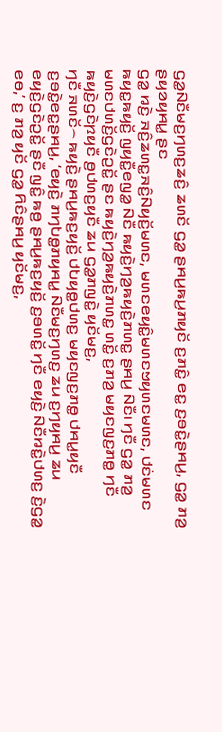ꤞꤤ꤭ꤡꤢꤪꤗꤢ꤬ꤚꤛꤢ꤬ꤘꤢꤨ꤬ ꤘꤛꤢꤩ ꤞꤤ꤭ ꤔꤌꤣ꤬ꤒꤣ꤬ꤊꤟꤢꤩ ꤢ꤬ꤊꤢꤨ꤭ ꤕꤢ꤭ ꤢ꤬ꤋꤢꤧ꤭ꤔꤌꤣ꤬, ꤞꤤ꤭ ꤊꤤ꤬ ꤔꤟꤤꤟꤌꤣ꤭ ꤔꤢ
ꤞꤤ꤭ ꤙꤢꤧ꤬ ꤏꤢꤨ꤬ꤘꤛꤢ꤭ꤏꤢꤨ꤬ꤡꤟꤢꤩ꤬ꤗꤛꤢ, ꤗꤛꤢꤕꤟꤢꤨ꤭ꤗꤛꤢꤠꤟꤛꤢꤗꤛꤢ, ꤓꤢꤦꤗꤛꤢ ꤒꤟꤢ꤭ꤒꤟꤢꤩ꤬ ꤜꤟꤢꤪ꤭ꤕꤜꤤ꤭ ꤡꤢꤪ ꤒꤟꤢꤧ꤬ꤚꤤ꤬ꤒꤟꤢꤧ꤬ꤊꤛꤢ꤭ ꤔꤌꤣ꤬ ꤡꤢꤪ꤯ ꤚꤢꤪ ꤞꤤ꤭ ꤊꤤ꤬ ꤗꤛꤢꤓꤛꤢꤩ꤬ꤞꤢꤧꤑꤢꤩ꤭ ꤔꤢ ꤒꤟꤢꤧ꤬ꤚꤤ꤬ꤒꤟꤢꤧ꤬ꤊꤛꤢ꤭ ꤛꤢꤩ꤭ ꤢ꤬ꤊꤤ꤬ ꤗꤟꤢꤜꤢ꤬ꤊꤥ꤭ ꤚꤢꤪ ꤒꤟꤢꤧ꤬ꤞꤢꤧꤐꤟꤢꤪ ꤥ꤬ꤓꤛꤢ꤬ꤟꤢꤪ ꤘꤣ ꤞꤤ꤭ꤊꤜꤢꤧ꤭ ꤟꤢꤩꤗꤢ꤬,
ꤚꤢꤪ ꤏꤛꤢꤩ꤮ ꤒꤟꤢꤧ꤬ ꤔꤌꤣ꤬ꤒꤢ꤬ꤟꤢꤩ꤬ ꤓꤝꤟꤥ꤭ꤓꤛꤢ꤬ ꤗꤟꤢꤜꤢ꤬ꤊꤥ꤭ ꤓꤌꤣ꤭ꤟꤢꤪ ꤢ꤬ꤋꤢꤧ꤭ꤕꤢ꤭ꤔꤌꤣ꤬, ‘ꤕꤟꤢꤧ꤬ ꤊꤚꤝꤥ꤭ꤊꤟꤌꤣ꤭ ꤡꤢꤪꤗꤢ꤬ꤚꤛꤢ꤬ ꤘꤣ ꤢ꤬ꤚꤟꤌꤣ꤬ ꤘꤣ ꤕꤟꤢꤧ꤬ꤞꤢꤧꤑꤢꤩ꤭ ꤔꤢꤪ ꤜꤢꤨ꤭ ꤒꤥ꤬ ꤔꤌꤣ꤬ꤒꤢ꤬ꤟꤢꤩ꤬ ꤢ꤬ꤋꤛꤢꤩ꤭ ꤚꤢꤪ ꤕꤟꤢꤧ꤬ ꤡꤢꤪꤙꤢꤧ꤭ꤓꤛꤢ꤬ ꤢꤧ꤬ꤞꤤ꤭ ꤕꤥ,’ ꤢ꤬ ꤊꤤ꤬ ꤟꤢꤩ ꤞꤤ꤭ ꤖꤢꤨꤔꤌꤣ꤬ ꤟꤢꤩꤗꤢ꤬,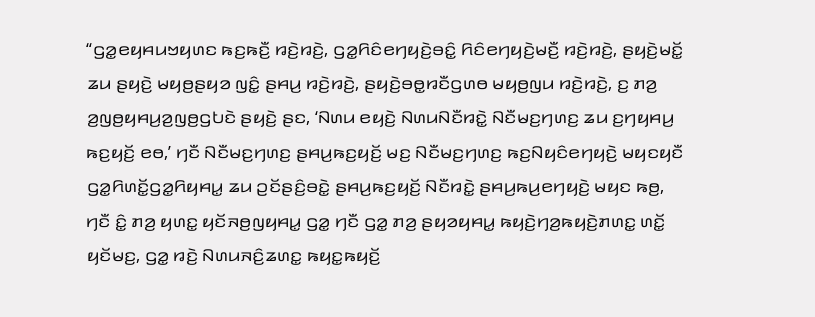“ꤞꤤ꤭ꤕꤟꤌꤣꤠꤟꤛꤢ ꤒꤢ꤬ꤒꤢꤪ꤬ ꤙꤢꤧ꤬ꤙꤢꤧ꤬, ꤞꤤ꤭ꤖꤢꤨꤕꤚꤟꤢꤧ꤬ꤋꤢꤨ꤭ ꤖꤢꤨꤕꤚꤟꤢꤧ꤬ꤗꤢꤪ꤬ ꤙꤢꤧ꤬ꤙꤢꤧ꤬, ꤔꤟꤢꤧ꤬ꤗꤢꤩ꤭ ꤘꤣ ꤔꤟꤢꤧ꤬ ꤗꤟꤥ꤬ꤔꤟꤤ ꤜꤢꤨ꤭ ꤔꤌꤣ꤬ ꤙꤢꤧ꤬ꤙꤢꤧ꤬, ꤔꤟꤢꤧ꤬ꤋꤥ꤭ꤙꤢꤪꤞꤛꤥ ꤗꤟꤥ꤬ꤜꤣ ꤙꤢꤧ꤬ꤙꤢꤧ꤬, ꤢ꤬ ꤊꤤ꤬ ꤤ꤬ꤜꤥ꤬ꤟꤌꤣ꤬ꤤ꤬ꤜꤥ꤬ꤞꤝꤢꤧ ꤔꤟꤢꤧ꤬ ꤔꤢ, ‘ꤡꤛꤣ ꤕꤟꤢꤧ꤬ ꤡꤛꤣꤡꤢꤪꤙꤢꤧ꤭ ꤡꤢꤪꤗꤢ꤬ꤚꤛꤢ꤬ ꤘꤣ ꤢ꤬ꤚꤟꤌꤣ꤬ ꤒꤢ꤬ꤟꤢꤩ꤬ ꤕꤥ,’ ꤚꤢꤪ ꤡꤢꤪꤗꤢ꤬ꤚꤛꤢ꤬ ꤔꤌꤣ꤬ꤒꤢ꤬ꤟꤢꤩ꤬ ꤗꤢ꤬ ꤡꤢꤪꤗꤢ꤬ꤚꤛꤢ꤬ ꤒꤢ꤬ꤡꤟꤢꤨꤕꤚꤟꤢꤧ꤬ ꤗꤟꤢꤟꤢꤪ ꤞꤤ꤭ꤖꤛꤢꤩ꤭ꤞꤤ꤭ꤖꤟꤌꤣ꤭ ꤘꤣ ꤑꤢꤩꤔꤢꤨ꤬ꤋꤢꤧ꤭ ꤔꤌꤣ꤬ꤒꤢ꤬ꤟꤢꤩ꤬ ꤡꤢꤪꤙꤢꤧ꤭ ꤔꤌꤣ꤬ꤒꤣ꤬ꤕꤚꤟꤢꤧ꤬ ꤗꤟꤢ ꤒꤥ꤬,
ꤚꤢꤪ ꤢꤨ꤭ ꤊꤤ꤬ ꤟꤛꤢ꤭ ꤟꤢꤩꤏꤥ꤬ꤜꤟꤌꤣ꤭ ꤞꤤ꤭ ꤚꤢꤪ ꤞꤤ꤭ ꤊꤤ꤬ ꤔꤟꤤꤟꤌꤣ꤭ ꤒꤟꤢꤧ꤬ꤚꤤ꤬ꤒꤟꤢꤧ꤬ꤊꤛꤢ꤭ ꤛꤢꤩ꤭ ꤟꤢꤩꤗꤢ꤬, ꤞꤤ꤭ ꤙꤢꤧ꤬ ꤡꤛꤣꤏꤢꤨ꤬ꤘꤛꤢ꤭ ꤒꤟꤢ꤭ꤒꤟꤢꤩ꤬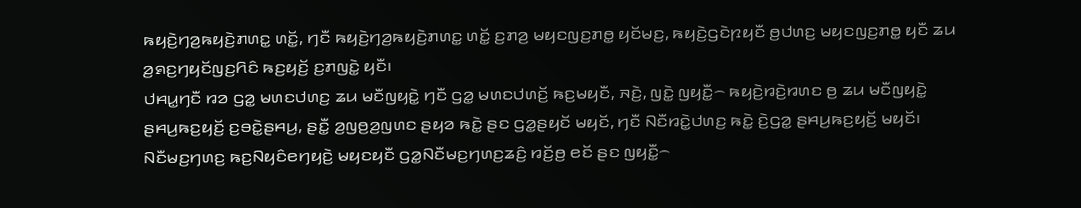ꤒꤟꤢꤧ꤬ꤚꤤ꤬ꤒꤟꤢꤧ꤬ꤊꤛꤢ꤭ ꤛꤢꤩ꤭, ꤚꤢꤪ ꤒꤟꤢꤧ꤬ꤚꤤ꤬ꤒꤟꤢꤧ꤬ꤊꤛꤢ꤭ ꤛꤢꤩ꤭ ꤢ꤬ꤊꤤ꤬ ꤗꤟꤢꤜꤢ꤬ꤊꤥ꤭ ꤟꤢꤩꤗꤢ꤬, ꤒꤟꤢꤧ꤬ꤞꤢꤧꤐꤟꤢꤪ ꤥ꤬ꤓꤛꤢ꤬ ꤗꤟꤢꤜꤢ꤬ꤊꤥ꤭ ꤟꤢꤪ ꤘꤣ ꤤ꤬ꤎꤢ꤬ꤚꤟꤢꤩꤜꤢ꤬ꤖꤢꤨ ꤒꤢ꤬ꤟꤢꤩ꤬ ꤢ꤬ꤊꤜꤢꤧ꤭ ꤟꤢꤪ꤯
ꤓꤌꤣ꤭ꤚꤢꤪ ꤙꤤ ꤞꤤ꤭ ꤗꤛꤢꤓꤛꤢ꤬ ꤘꤣ ꤗꤢꤪꤜꤟꤢꤧ꤭ ꤚꤢꤪ ꤞꤤ꤭ ꤗꤛꤢꤓꤛꤢꤩ꤬ ꤒꤢ꤬ꤗꤟꤢꤪ, ꤏꤢꤧ꤬, ꤜꤢꤧ꤭ ꤜꤟꤢꤪ꤭꤮ ꤒꤟꤢꤧ꤬ꤙꤢꤧ꤬ꤙꤛꤢ ꤥ꤬ ꤘꤣ ꤗꤢꤪꤜꤟꤢꤧ꤭ ꤔꤌꤣ꤬ꤒꤢ꤬ꤟꤢꤩ꤬ ꤢ꤬ꤋꤢꤧ꤭ꤔꤌꤣ꤬, ꤔꤢꤪ꤭ ꤤ꤬ꤜꤥ꤬ꤤ꤬ꤜꤛꤢ ꤔꤟꤤ ꤒꤢꤧ꤭ ꤔꤢ ꤞꤤ꤭ꤔꤟꤢꤩ ꤗꤟꤢꤩ, ꤚꤢꤪ ꤡꤢꤪꤙꤢꤧ꤭ꤓꤛꤢ꤬ ꤒꤢꤧ꤭ ꤢꤧ꤬ꤞꤤ꤭ ꤔꤌꤣ꤬ꤒꤢ꤬ꤟꤢꤩ꤬ ꤗꤟꤢꤩ꤯ ꤡꤢꤪꤗꤢ꤬ꤚꤛꤢ꤬ ꤒꤢ꤬ꤡꤟꤢꤨꤕꤚꤟꤢꤧ꤬ ꤗꤟꤢꤟꤢꤪ ꤞꤤ꤭ꤡꤢꤪꤗꤢ꤬ꤚꤛꤢ꤬ꤘꤢꤨ꤬ ꤙꤢꤩ꤬ꤥ꤬ ꤕꤢꤩ ꤔꤢ ꤜꤟꤢꤪ꤭꤮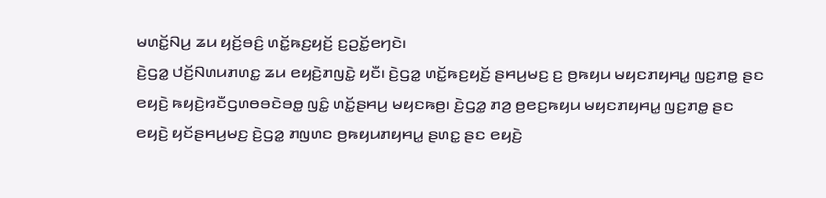ꤗꤛꤢꤩ꤭ꤡꤣ꤬ ꤘꤣ ꤟꤢꤩ꤬ꤋꤢꤨ꤬ ꤛꤢꤩ꤭ꤒꤢ꤬ꤟꤢꤩ꤬ ꤢ꤬ꤑꤢꤩ꤭ꤕꤚꤢꤧ꤯
ꤢꤧ꤬ꤞꤤ꤭ ꤓꤢꤩ꤬ꤡꤛꤣꤊꤛꤢ꤭ ꤘꤣ ꤕꤟꤢꤧ꤬ꤊꤜꤢꤧ꤭ ꤟꤢꤪ꤯ ꤢꤧ꤬ꤞꤤ꤭ ꤛꤢꤩ꤭ꤒꤢ꤬ꤟꤢꤩ꤬ ꤔꤌꤣ꤬ꤗꤢ꤬ ꤢ꤬ ꤥ꤬ꤒꤟꤣ ꤗꤟꤢꤊꤟꤌꤣ꤭ ꤜꤢ꤬ꤊꤥ꤭ ꤔꤢ ꤕꤟꤢꤧ꤬ ꤒꤟꤢꤧ꤬ꤙꤢꤪꤞꤛꤥꤋꤢꤧꤋꤥ꤭ ꤜꤢꤨ꤭ ꤛꤢꤩ꤭ꤔꤌꤣ꤬ ꤗꤟꤢꤒꤥ꤬꤯ ꤢꤧ꤬ꤞꤤ꤭ ꤊꤤ꤬ ꤥ꤬ꤕꤢ꤬ꤒꤟꤣ ꤗꤟꤢꤊꤟꤌꤣ꤭ ꤜꤢ꤬ꤊꤥ꤭ ꤔꤢ ꤕꤟꤢꤧ꤬ ꤟꤢꤩꤔꤌꤣ꤬ꤗꤢ꤬ ꤢꤧ꤬ꤞꤤ꤭ ꤊꤜꤛꤢ ꤥ꤬ꤒꤟꤣꤊꤟꤌꤣ꤭ ꤔꤛꤢ꤭ ꤔꤢ ꤕꤟꤢꤧ꤬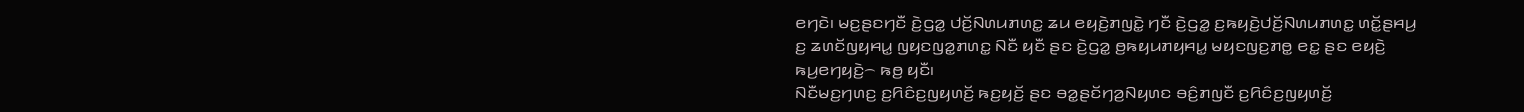ꤕꤚꤢꤧ꤯ ꤗꤢ꤬ꤔꤢꤚꤢꤪ ꤢꤧ꤬ꤞꤤ꤭ ꤓꤢꤩ꤬ꤡꤛꤣꤊꤛꤢ꤭ ꤘꤣ ꤕꤟꤢꤧ꤬ꤊꤜꤢꤧ꤭ ꤚꤢꤪ ꤢꤧ꤬ꤞꤤ꤭ ꤢ꤬ꤒꤟꤢꤧ꤬ꤓꤢꤩ꤬ꤡꤛꤣꤊꤛꤢ꤭ ꤛꤢꤩ꤭ꤔꤌꤣ꤬ ꤢ꤬ ꤘꤛꤢꤩꤜꤟꤌꤣ꤭ ꤜꤟꤢꤜꤤ꤭ꤊꤛꤢ꤭ ꤡꤢꤪ ꤟꤢꤪ ꤔꤢ ꤢꤧ꤬ꤞꤤ꤭ ꤥ꤬ꤒꤟꤣꤊꤟꤌꤣ꤭ ꤗꤟꤢꤜꤢ꤬ꤊꤥ꤭ ꤕꤢ꤭ ꤔꤢ ꤕꤟꤢꤧ꤬ ꤒꤣ꤬ꤕꤚꤟꤢꤧ꤬꤮ ꤒꤥ꤬ ꤟꤢꤪ꤯
ꤡꤢꤪꤗꤢ꤬ꤚꤛꤢ꤬ ꤢ꤬ꤖꤢꤨꤢ꤬ꤜꤟꤛꤢꤩ꤬ ꤒꤢ꤬ꤟꤢꤩ꤬ ꤔꤢ ꤋꤤ꤭ꤔꤢꤩꤚꤤ꤬ꤡꤟꤛꤢ ꤋꤢꤨ꤬ꤊꤜꤢꤪ ꤢ꤬ꤖꤢꤨꤢ꤬ꤜꤟꤛꤢꤩ꤬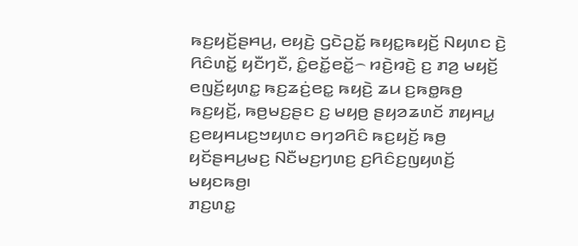ꤒꤢ꤬ꤟꤢꤩ꤬ꤔꤌꤣ꤬, ꤕꤟꤢꤧ꤬ ꤞꤢꤧꤑꤢꤩ꤭ ꤒꤟꤢ꤭ꤒꤟꤢꤩ꤬ ꤡꤟꤛꤢ ꤢꤧ꤬ ꤖꤢꤨꤛꤢꤩ꤭ ꤟꤢꤪꤚꤢꤪ, ꤢꤨ꤭ꤕꤢꤩ꤭ꤕꤢꤩ꤭꤮ ꤙꤢꤧ꤬ꤙꤢꤧ꤬ ꤢ꤬ ꤊꤤ꤬ ꤗꤟꤢꤩ꤬ ꤕꤜꤢꤩ꤬ꤟꤛꤢ꤭ ꤒꤢ꤬ꤘꤢꤦ꤬ꤕꤢ꤭ ꤒꤟꤢꤧ꤬ ꤘꤣ ꤢ꤬ꤒꤥ꤭ꤒꤥ꤬ ꤒꤢ꤬ꤟꤢꤩ꤬, ꤒꤥ꤬ꤗꤢ꤬ꤔꤢ ꤢ꤬ ꤗꤟꤥ꤬ ꤔꤟꤤꤘꤛꤢꤩ ꤊꤟꤌꤣ꤭ ꤢ꤬ꤕꤟꤌꤣꤢ꤬ꤠꤟꤛꤢ ꤋꤚꤤꤖꤢꤨ ꤒꤢ꤬ꤟꤢꤩ꤬ ꤒꤥ꤬ ꤟꤢꤩꤔꤌꤣ꤬ꤗꤢ꤬ ꤡꤢꤪꤗꤢ꤬ꤚꤛꤢ꤬ ꤢ꤬ꤖꤢꤨꤢ꤬ꤜꤟꤛꤢꤩ꤬ ꤗꤟꤢꤒꤥ꤬꤯
ꤊꤢ꤬ꤛꤢ꤭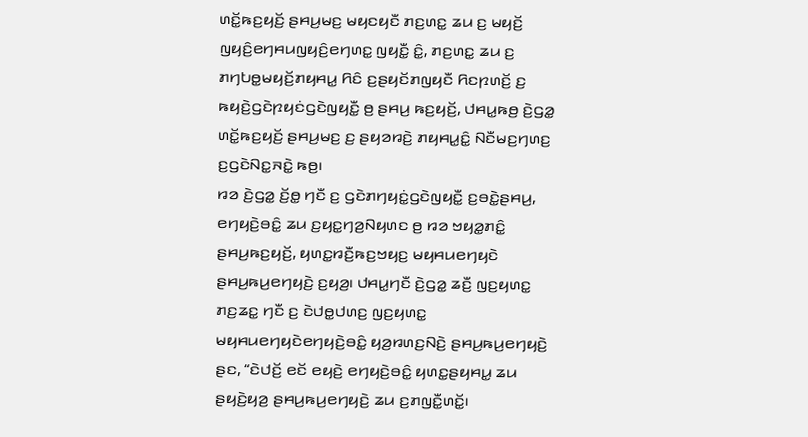ꤛꤢꤩ꤭ꤒꤢ꤬ꤟꤢꤩ꤬ ꤔꤌꤣ꤬ꤗꤢ꤬ ꤗꤟꤢꤟꤢꤪ ꤊꤢ꤬ꤛꤢ꤭ ꤘꤣ ꤢ꤬ ꤗꤟꤢꤩ꤬ ꤜꤟꤢꤨ꤬ꤕꤚꤌꤣꤜꤟꤢꤨ꤬ꤕꤚꤛꤢ꤭ ꤜꤟꤢꤪ꤭ ꤢꤨ꤭, ꤊꤢ꤬ꤛꤢ꤭ ꤘꤣ ꤢ꤬ ꤊꤚꤝꤥ꤭ꤗꤟꤢꤩ꤬ꤊꤟꤌꤣ꤭ ꤖꤢꤨ ꤢ꤬ꤔꤟꤢꤩꤊꤜꤟꤢꤪ ꤖꤢꤐꤛꤢꤩ꤬ ꤢ꤬ ꤒꤟꤢꤧ꤬ꤞꤢꤧꤐꤟꤢꤦꤞꤢꤧꤜꤟꤢꤪ꤭ ꤥ꤬ ꤔꤌꤣ꤬ ꤒꤢ꤬ꤟꤢꤩ꤬, ꤓꤌꤣ꤭ꤒꤥ꤬ ꤢꤧ꤬ꤞꤤ꤭ ꤛꤢꤩ꤭ꤒꤢ꤬ꤟꤢꤩ꤬ ꤔꤌꤣ꤬ꤗꤢ꤬ ꤢ꤬ ꤔꤟꤤꤙꤢꤧ꤬ ꤊꤟꤌꤣ꤭ꤢꤨ꤭ ꤡꤢꤪꤗꤢ꤬ꤚꤛꤢ꤬ ꤢ꤬ꤞꤢꤧꤡꤢ꤭ꤏꤢꤧ꤭ ꤒꤥ꤬꤯
ꤙꤤ ꤢꤧ꤬ꤞꤤ꤭ ꤢꤩ꤬ꤥ꤭ ꤚꤢꤪ ꤢ꤬ ꤞꤢꤧꤊꤚꤟꤢꤦ꤭ꤞꤢꤧꤜꤟꤢꤪ꤭ ꤢ꤬ꤋꤢꤧ꤭ꤔꤌꤣ꤬, ꤕꤚꤟꤢꤧ꤬ꤋꤢꤨ꤭ ꤘꤣ ꤢ꤬ꤟꤢ꤭ꤚꤤ꤬ꤡꤟꤛꤢ ꤥ꤬ ꤙꤤ ꤠꤟꤤ꤭ꤊꤢꤨ꤭ ꤔꤌꤣ꤬ꤒꤢ꤬ꤟꤢꤩ꤬, ꤟꤛꤢ꤭ꤙꤢꤪ꤬ꤒꤢ꤬ꤠꤟꤢ꤬ ꤗꤟꤌꤣꤕꤚꤟꤢꤧ ꤔꤌꤣ꤬ꤒꤣ꤬ꤕꤚꤟꤢꤧ꤬ ꤢ꤬ꤟꤤ꤬꤯ ꤓꤌꤣ꤭ꤚꤢꤪ ꤢꤧ꤬ꤞꤤ꤭ ꤘꤢꤪ꤬ ꤜꤢ꤬ꤟꤛꤢ꤭ ꤊꤢ꤬ꤘꤢ꤭ ꤚꤢꤪ ꤢ꤬ ꤢꤧꤓꤥ꤭ꤓꤛꤢ꤬ ꤜꤢ꤬ꤟꤛꤢ꤭ ꤗꤟꤌꤣꤕꤚꤟꤢꤧꤕꤚꤟꤢꤧ꤬ꤋꤢꤨ꤭ ꤟꤤ꤬ꤙꤛꤢ꤬ꤡꤢꤧ꤬ ꤔꤌꤣ꤬ꤒꤣ꤬ꤕꤚꤟꤢꤧ꤬ ꤔꤢ, “ꤢꤧꤓꤢꤩ꤬ ꤕꤢꤩ ꤕꤟꤢꤧ꤬ ꤕꤚꤟꤢꤧ꤬ꤋꤢꤨ꤭ ꤟꤛꤢ꤭ꤔꤟꤌꤣ꤭ ꤘꤣ ꤔꤟꤢꤧ꤬ꤟꤤ꤬ ꤔꤌꤣ꤬ꤒꤣ꤬ꤕꤚꤟꤢꤧ꤬ ꤘꤣ ꤢ꤬ꤊꤜꤢꤪ꤭ꤛꤢꤩ꤭꤯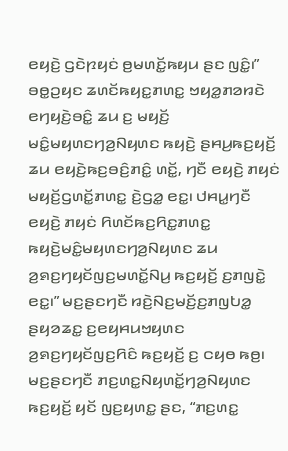ꤕꤟꤢꤧ꤬ ꤞꤢꤧꤐꤟꤢꤦ ꤥ꤬ꤗꤛꤢꤩ꤭ꤒꤟꤣ ꤔꤢ ꤜꤢꤨ꤭꤯”
ꤋꤥ꤭ꤑꤟꤢ ꤘꤛꤢꤩꤒꤟꤢ꤭ꤊꤛꤢ꤭ ꤠꤟꤤ꤭ꤊꤤꤙꤢꤧ ꤕꤚꤟꤢꤧ꤬ꤋꤢꤨ꤭ ꤘꤣ ꤢ꤬ ꤗꤟꤢꤩ꤬ ꤗꤢꤨ꤭ꤗꤟꤛꤢꤚꤤ꤬ꤡꤟꤛꤢ ꤒꤟꤢꤧ꤬ ꤔꤌꤣ꤬ꤒꤢ꤬ꤟꤢꤩ꤬ ꤘꤣ ꤕꤟꤢꤧ꤬ꤒꤢ꤬ꤋꤢꤨ꤬ꤊꤢꤨ꤭ ꤛꤢꤩ꤭, ꤚꤢꤪ ꤕꤟꤢꤧ꤬ ꤊꤟꤢꤦ ꤗꤟꤢꤩ꤬ꤞꤛꤢꤩ꤭ꤊꤛꤢ꤭ ꤢꤧ꤬ꤞꤤ꤭ ꤕꤢ꤭꤯ ꤓꤌꤣ꤭ꤚꤢꤪ ꤕꤟꤢꤧ꤬ ꤊꤟꤢꤦ ꤖꤛꤢꤩꤒꤢ꤬ꤖꤢ꤭ꤊꤛꤢ꤭ ꤒꤟꤢꤧ꤬ꤗꤢꤨ꤭ꤗꤟꤛꤢꤚꤤ꤬ꤡꤟꤛꤢ ꤘꤣ ꤤ꤬ꤎꤢ꤬ꤚꤟꤢꤩꤜꤢ꤬ꤗꤛꤢꤩ꤭ꤡꤣ꤬ ꤒꤢ꤬ꤟꤢꤩ꤬ ꤢ꤬ꤊꤜꤢꤧ꤭ ꤕꤢ꤭꤯” ꤗꤢ꤬ꤔꤢꤚꤢꤪ ꤙꤢꤧ꤬ꤡꤢ꤬ꤗꤢꤩ꤬ꤢ꤬ꤊꤜꤝꤤ꤭ ꤔꤟꤤꤘꤢ꤭ ꤢ꤬ꤕꤟꤌꤣꤠꤟꤛꤢ ꤤ꤬ꤎꤢ꤬ꤚꤟꤢꤩꤜꤢ꤬ꤖꤢꤨ ꤒꤢ꤬ꤟꤢꤩ꤬ ꤢ꤬ ꤍꤟꤥ ꤒꤥ꤬꤯
ꤗꤢ꤬ꤔꤢꤚꤢꤪ ꤊꤢ꤬ꤛꤢ꤭ꤡꤟꤛꤢꤩ꤭ꤚꤤ꤬ꤡꤟꤛꤢ ꤒꤢ꤬ꤟꤢꤩ꤬ ꤟꤢꤩ ꤜꤢ꤬ꤟꤛꤢ꤭ ꤔꤢ, “ꤊꤢ꤬ꤛꤢ꤭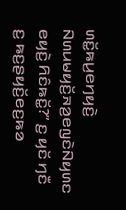ꤛꤢꤩ꤭ꤒꤣ꤬ꤕꤚꤟꤢꤧ꤬ ꤡꤛꤣꤗꤟꤢꤩ꤬ꤏꤤ꤬ꤕꤜꤢꤧꤡꤟꤛꤢ ꤕꤟꤢꤧ꤬ ꤖꤢꤨꤒꤢꤩ꤭?” ꤢ꤬ ꤟꤢꤩ ꤚꤢꤪ ꤢ꤬ ꤒꤢ꤬ꤔꤟꤢꤩ꤬ꤕꤢ꤬ꤒꤤ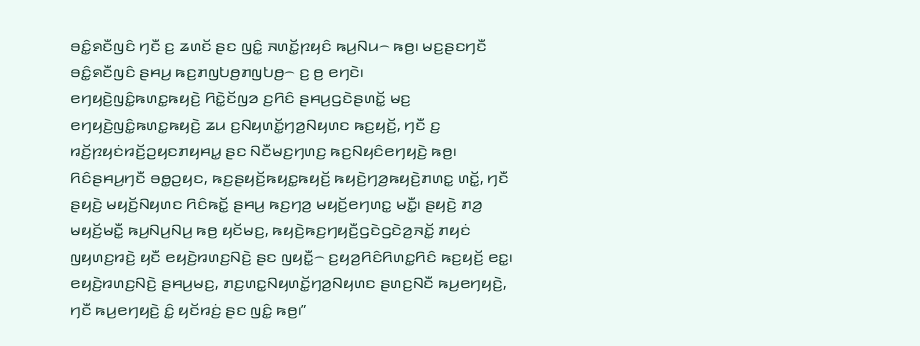ꤋꤢꤨ꤭ꤎꤢꤪꤜꤢꤨ ꤚꤢꤪ ꤢ꤬ ꤘꤛꤢꤩ ꤔꤢ ꤜꤢꤨ꤭ ꤏꤛꤢꤩ꤭ꤐꤟꤢꤨ ꤒꤣ꤬ꤡꤣ꤮ ꤒꤥ꤬꤯ ꤗꤢ꤬ꤔꤢꤚꤢꤪ ꤋꤢꤨ꤭ꤎꤢꤪꤜꤢꤨ ꤔꤌꤣ꤬ ꤒꤢ꤬ꤊꤜꤝꤥ꤬ꤊꤜꤝꤥ꤬꤮ ꤢ꤬ ꤥ꤬ ꤕꤚꤢꤧ꤯
ꤕꤚꤟꤢꤧ꤬ꤜꤢꤨ꤭ꤒꤛꤢ꤭ꤒꤟꤢꤧ꤬ ꤖꤢꤧ꤭ꤢꤩꤜꤤ ꤢ꤬ꤖꤢꤨ ꤔꤌꤣ꤬ꤞꤢꤧꤔꤛꤢꤩ꤭ ꤗꤢ꤬ ꤕꤚꤟꤢꤧ꤬ꤜꤢꤨ꤭ꤒꤛꤢ꤭ꤒꤟꤢꤧ꤬ ꤘꤣ ꤢ꤬ꤡꤟꤛꤢꤩ꤭ꤚꤤ꤬ꤡꤟꤛꤢ ꤒꤢ꤬ꤟꤢꤩ꤬, ꤚꤢꤪ ꤢ꤬ ꤙꤢꤩ꤬ꤐꤟꤢꤦꤙꤢꤩ꤬ꤑꤟꤢꤊꤟꤌꤣ꤭ ꤔꤢ ꤡꤢꤪꤗꤢ꤬ꤚꤛꤢ꤬ ꤒꤢ꤬ꤡꤟꤢꤨꤕꤚꤟꤢꤧ꤬ ꤒꤥ꤬꤯
ꤖꤢꤨꤔꤌꤣ꤬ꤚꤢꤪ ꤋꤥ꤭ꤑꤟꤢ, ꤒꤢ꤬ꤔꤟꤢꤩ꤬ꤒꤟꤢ꤭ꤒꤟꤢꤩ꤬ ꤒꤟꤢꤧ꤬ꤚꤤ꤬ꤒꤟꤢꤧ꤬ꤊꤛꤢ꤭ ꤛꤢꤩ꤭, ꤚꤢꤪ ꤔꤟꤢꤧ꤬ ꤗꤟꤢꤩ꤬ꤡꤟꤛꤢ ꤖꤢꤨꤒꤢꤩ꤭ ꤔꤌꤣ꤬ ꤒꤢ꤬ꤚꤤ꤬ ꤗꤟꤢꤩ꤬ꤕꤚꤛꤢ꤭ ꤗꤢꤪ꤭꤯ ꤔꤟꤢꤧ꤬ ꤊꤤ꤬ ꤗꤟꤢꤩ꤬ꤗꤢꤪ꤭ ꤒꤣ꤬ꤡꤣ꤬ꤡꤣ꤬ ꤒꤥ꤬ ꤟꤢꤩꤗꤢ꤬, ꤒꤟꤢꤧ꤬ꤒꤢ꤬ꤚꤟꤢꤪ꤬ꤞꤢꤧꤞꤢꤧꤤ꤬ꤏꤢꤩ꤭ ꤊꤟꤢꤦ ꤜꤟꤛꤢ꤬ꤙꤢꤧ꤬ ꤟꤢꤪ ꤕꤟꤢꤧ꤬ꤙꤛꤢ꤬ꤡꤢꤧ꤬ ꤔꤢ ꤜꤟꤢꤪ꤭꤮ ꤢ꤬ꤟꤤ꤬ꤖꤢꤨꤖꤛꤢ꤭ꤖꤢꤨ ꤒꤢ꤬ꤟꤢꤩ꤬ ꤕꤢ꤭꤯ ꤕꤟꤢꤧ꤬ꤙꤛꤢ꤬ꤡꤢꤧ꤬ ꤔꤌꤣ꤬ꤗꤢ꤬, ꤊꤢ꤬ꤛꤢ꤭ꤡꤟꤛꤢꤩ꤭ꤚꤤ꤬ꤡꤟꤛꤢ ꤔꤛꤢ꤬ꤡꤢꤪ ꤒꤣ꤬ꤕꤚꤟꤢꤧ꤬, ꤚꤢꤪ ꤒꤣ꤬ꤕꤚꤟꤢꤧ꤬ ꤢꤨ꤭ ꤟꤢꤩꤙꤢꤦ꤬ ꤔꤢ ꤜꤢꤨ꤭ ꤒꤥ꤬꤯”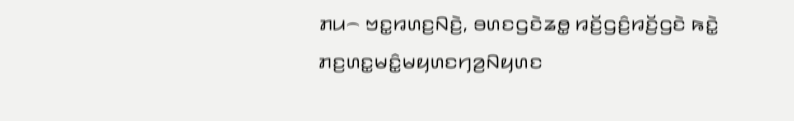ꤊꤣ꤮ ꤠꤢ꤭ꤙꤛꤢ꤬ꤡꤢꤧ꤬, ꤋꤛꤢꤞꤢꤧꤘꤥ꤭ ꤙꤢꤩ꤬ꤞꤢꤨ꤬ꤙꤢꤩ꤬ꤞꤢꤧ ꤒꤢꤧ꤭ ꤊꤢ꤬ꤛꤢ꤭ꤗꤢꤨ꤭ꤗꤟꤛꤢꤚꤤ꤬ꤡꤟꤛꤢ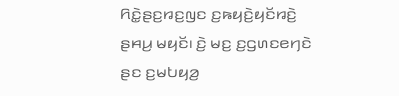ꤖꤢꤧ꤭ꤔꤢ꤬ꤙꤢ꤬ꤜꤢ ꤢ꤬ꤒꤟꤢꤧ꤬ꤟꤢꤩꤙꤢꤧ꤬ ꤔꤌꤣ꤬ ꤗꤟꤢꤩ꤯ ꤢꤧ꤬ ꤗꤢ꤬ ꤢ꤬ꤞꤛꤢꤕꤚꤢꤧ ꤔꤢ ꤢ꤬ꤗꤝꤟꤤ꤬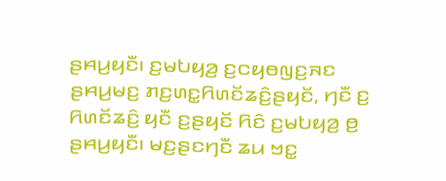ꤔꤌꤣ꤬ꤟꤢꤪ꤯ ꤢ꤬ꤗꤝꤟꤤ꤬ ꤢ꤬ꤍꤟꤥꤜꤢ꤬ꤏꤢ ꤔꤌꤣ꤬ꤗꤢ꤬ ꤊꤢ꤬ꤛꤢ꤭ꤖꤛꤢꤩꤘꤢꤨ꤬ꤔꤟꤢꤩ, ꤚꤢꤪ ꤢ꤬ ꤖꤛꤢꤩꤘꤢꤨ꤬ ꤟꤢꤪ ꤢ꤬ꤔꤟꤢꤩ ꤖꤢꤨ ꤢ꤬ꤗꤝꤟꤤ꤬ ꤥ꤬ ꤔꤌꤣ꤬ꤟꤢꤪ꤯ ꤗꤢ꤬ꤔꤢꤚꤢꤪ ꤘꤣ ꤠꤢ꤭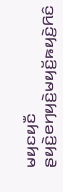ꤗꤟꤢꤟꤢꤪ ꤔꤟꤢꤧ꤬ꤕꤚꤟꤢꤧ꤬ꤗꤟꤢꤩ꤬ꤒꤟꤢꤧ꤬ꤖꤢꤨ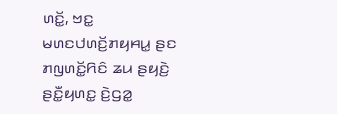ꤛꤢꤩ꤭, ꤠꤢ꤭ ꤗꤛꤢꤓꤛꤢꤩ꤬ꤊꤟꤌꤣ꤭ ꤔꤢ ꤊꤜꤛꤢꤩ꤭ꤖꤢꤨ ꤘꤣ ꤔꤟꤢꤧ꤬ ꤔꤢꤪ꤭ꤟꤛꤢ꤭ ꤢꤧ꤬ꤞꤤ꤭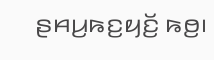ꤔꤌꤣ꤬ꤒꤢ꤬ꤟꤢꤩ꤬ ꤒꤥ꤬꤯